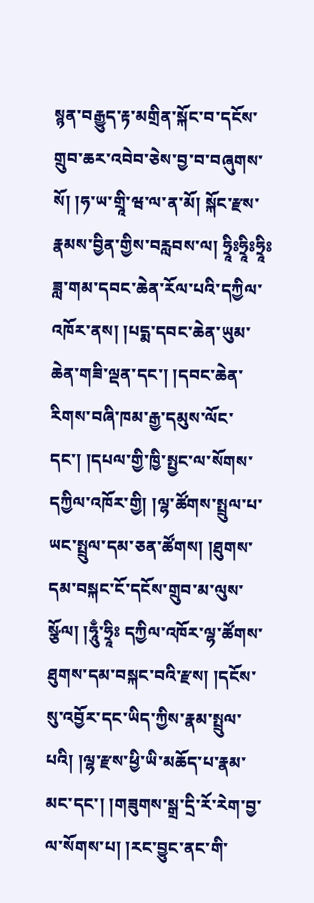སྙན་བརྒྱུད་རྟ་མགྲིན་སྐོང་བ་དངོས་གྲུབ་ཆར་འབེབ་ཅེས་བྱ་བ་བཞུགས་སོ། །ཧ་ཡ་གྲཱི་ཝ་ལ་ན་མོ། སྐོང་རྫས་རྣམས་བྱིན་གྱིས་བརླབས་ལ། ཧྲཱིཿཧྲཱིཿཧྲཱིཿ ཟླ་གམ་དབང་ཆེན་རོལ་པའི་དཀྱིལ་འཁོར་ནས། །པདྨ་དབང་ཆེན་ཡུམ་ཆེན་གཟི་ལྡན་དང་། །དབང་ཆེན་རིགས་བཞི་ཁམ་རྒྱ་དམུས་ལོང་དང་། །དཔལ་གྱི་ཁྱི་སྤྱང་ལ་སོགས་དཀྱིལ་འཁོར་གྱི། །ལྷ་ཚོགས་སྤྲུལ་པ་ཡང་སྤྲུལ་དམ་ཅན་ཚོགས། །ཐུགས་དམ་བསྐང་ངོ་དངོས་གྲུབ་མ་ལུས་སྩོལ། །ཧཱུྃ་ཧྲཱིཿ དཀྱིལ་འཁོར་ལྷ་ཚོགས་ཐུགས་དམ་བསྐང་བའི་རྫས། །དངོས་སུ་འབྱོར་དང་ཡིད་ཀྱིས་རྣམ་སྤྲུལ་པའི། །ལྷ་རྫས་ཕྱི་ཡི་མཆོད་པ་རྣམ་མང་དང་། །གཟུགས་སྒྲ་དྲི་རོ་རེག་བྱ་ལ་སོགས་པ། །རང་བྱུང་ནང་གི་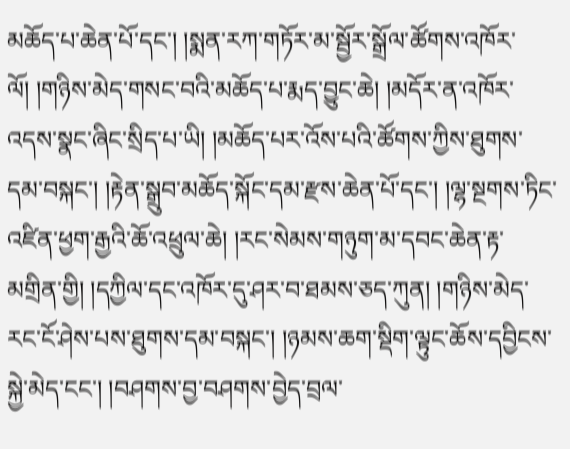མཆོད་པ་ཆེན་པོ་དང་། །སྨན་རཀ་གཏོར་མ་སྦྱོར་སྒྲོལ་ཚོགས་འཁོར་ལོ། །གཉིས་མེད་གསང་བའི་མཆོད་པ་རྨད་བྱུང་ཆེ། །མདོར་ན་འཁོར་འདས་སྣང་ཞིང་སྲིད་པ་ཡི། །མཆོད་པར་འོས་པའི་ཚོགས་ཀྱིས་ཐུགས་དམ་བསྐང་། །རྟེན་སྒྲུབ་མཆོད་སྐོང་དམ་རྫས་ཆེན་པོ་དང་། །ལྷ་སྔགས་ཏིང་འཛིན་ཕྱག་རྒྱའི་ཆོ་འཕྲུལ་ཆེ། །རང་སེམས་གཉུག་མ་དབང་ཆེན་རྟ་མགྲིན་གྱི། །དཀྱིལ་དང་འཁོར་དུ་ཤར་བ་ཐམས་ཅད་ཀུན། །གཉིས་མེད་རང་ངོ་ཤེས་པས་ཐུགས་དམ་བསྐང་། །ཉམས་ཆག་སྡིག་ལྟུང་ཆོས་དབྱིངས་སྐྱེ་མེད་ངང་། །བཤགས་བྱ་བཤགས་བྱེད་བྲལ་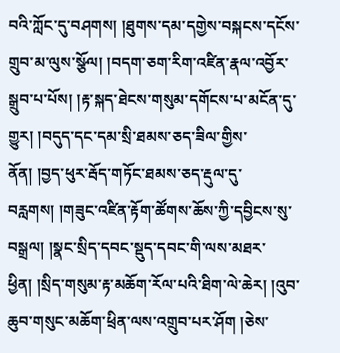བའི་ཀློང་དུ་བཤགས། །ཐུགས་དམ་དགྱེས་བསྐངས་དངོས་གྲུབ་མ་ལུས་སྩོལ། །བདག་ཅག་རིག་འཛིན་རྣལ་འབྱོར་སྒྲུབ་པ་པོས། །རྟ་སྐད་ཐེངས་གསུམ་དགོངས་པ་མངོན་དུ་གྱུར། །བདུད་དང་དམ་སྲི་ཐམས་ཅད་ཟིལ་གྱིས་ནོན། །བྱད་ཕུར་རྦོད་གཏོང་ཐམས་ཅད་རྡུལ་དུ་བརླགས། །གཟུང་འཛིན་རྟོག་ཚོགས་ཆོས་ཀྱི་དབྱིངས་སུ་བསྒྲལ། །སྣང་སྲིད་དབང་སྡུད་དབང་གི་ལས་མཐར་ཕྱིན། །སྲིད་གསུམ་རྟ་མཆོག་རོལ་པའི་ཐིག་ལེ་ཆེར། །འུབ་ཆུབ་གསུང་མཆོག་ཕྲིན་ལས་འགྲུབ་པར་ཤོག །ཅེས་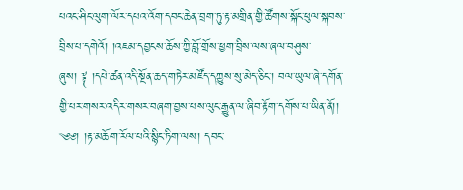པའང་ཤིང་ལུག་ལོར་དཔའ་འོག་དབང་ཆེན་བྲག་ཏུ་རྟ་མགྲིན་གྱི་ཚོགས་སྐོང་ཕུལ་སྐབས་བྲིས་པ་དགེའོ། །འཇམ་དབྱངས་ཆོས་ཀྱི་བློ་གྲོས་ཕྱག་བྲིས་ལས་ཞལ་བཤུས་ཞུས། ༈ །དཔེ་ཚན་འདི་སྔོན་ཆད་གཏེར་མཛོད་དཀྱུས་སུ་མེད་ཅིང་། བལ་ཡུལ་ཞེ་དགོན་གྱི་པར་གསར་འདིར་གསར་བཞག་བྱས་པས་ལུང་རྒྱུན་ལ་ཞིབ་རྟོག་དགོས་པ་ཡིན་ནོ།།
༄༅། །རྟ་མཆོག་རོལ་པའི་སྙིང་ཏིག་ལས། དབང་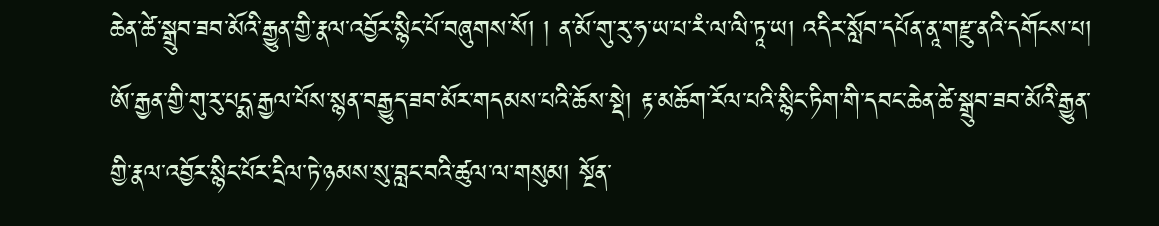ཆེན་ཚེ་སྒྲུབ་ཟབ་མོའི་རྒྱུན་གྱི་རྣལ་འབྱོར་སྙིང་པོ་བཞུགས་སོ། ། ན་མོ་གུ་རུ་ཧ་ཡ་པ་རཾ་ལ་ལི་ཏཱ་ཡ། འདིར་སློབ་དཔོན་ནཱ་གརྫུ་ནའི་དགོངས་པ། ཨོ་རྒྱན་གྱི་གུ་རུ་པདྨ་རྒྱལ་པོས་སྙན་བརྒྱུད་ཟབ་མོར་གདམས་པའི་ཆོས་སྡེ། རྟ་མཆོག་རོལ་པའི་སྙིང་ཏིག་གི་དབང་ཆེན་ཚེ་སྒྲུབ་ཟབ་མོའི་རྒྱུན་གྱི་རྣལ་འབྱོར་སྙིང་པོར་དྲིལ་ཏེ་ཉམས་སུ་བླང་བའི་ཚུལ་ལ་གསུམ། སྔོན་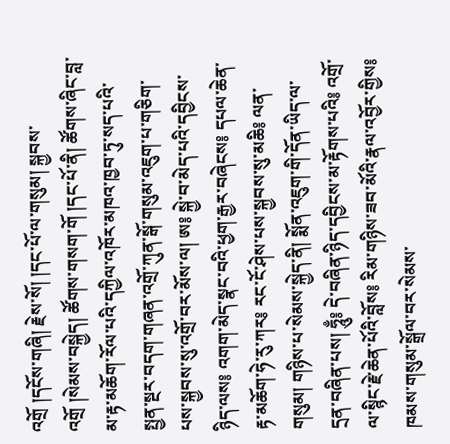འགྲོ །དངོས་གཞི། རྗེས་སོ། །དང་པོ་ལ་གསུམ། སྐྱབས་འགྲོ །སེམས་བསྐྱེད། ཚོགས་གསག་གོ །དང་པོ་ནི། ཚོགས་ཞིང་བླ་མ་རྟ་མཆོག་རོལ་པའི་དཀྱིལ་འཁོར་མཁའ་ཁྱབ་ཏུ་སད་པའི་སྤྱན་སྔར་བདག་གཞན་འགྲོ་ཀུན་སྒོ་གསུམ་འཇུག་པ་གཅིག་པས་སྐྱབས་སུ་འགྲོ་བར་མོས་ལ། ཨ༔ སྐྱེ་བ་མེད་པའི་དབྱིངས་ཉིད་ལས༔ འགག་མེད་སྣང་བའི་ཕྱག་རྒྱར་བཞེངས༔ དཔལ་ཆེན་རྟ་མཆོག་ཧེ་རུ་ཀར༔ རང་ངོ་ཤེས་པས་སྐྱབས་སུ་མཆི༔ ལན་གསུམ། གཉིས་པ་སེམས་སྐྱེད་ནི། སྨོན་འཇུག་གི་དོན་ཡིད་ལ་དྲན་བཞིན་པས། ཧཱུྃ༔ དེ་བཞིན་ཉིད་དབྱིངས་མ་རྟོགས་པའི༔ འགྲོ་ལ་སྙིང་རྗེ་ཆེན་པོའི་བློས༔ རིམ་གཉིས་ཟབ་མོའི་རྣལ་འབྱོར་གྱིས༔ ཁམས་གསུམ་སྒྲོལ་བར་སེམས་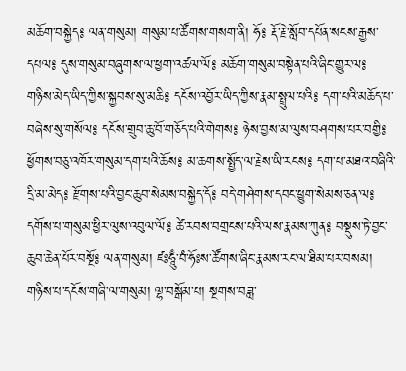མཆོག་བསྐྱེད༔ ལན་གསུམ། གསུམ་པ་ཚོགས་གསག་ནི། ཧོ༔ རྡོ་རྗེ་སློབ་དཔོན་སངས་རྒྱས་དཔལ༔ དུས་གསུམ་བཞུགས་ལ་ཕྱག་འཚལ་ལོ༔ མཆོག་གསུམ་བསྟེན་པའི་ཞིང་གྱུར་ལ༔ གཉིས་མེད་ཡིད་ཀྱིས་སྐྱབས་སུ་མཆི༔ དངོས་འབྱོར་ཡིད་ཀྱིས་རྣམ་སྤྲུལ་པའི༔ དག་པའི་མཆོད་པ་བཞེས་སུ་གསོལ༔ དངོས་གྲུབ་ཆུ་བོ་གཅོད་པའི་གེགས༔ ཉེས་བྱས་མ་ལུས་བཤགས་པར་བགྱི༔ ཕྱོགས་བཅུ་འཁོར་གསུམ་དག་པའི་ཆོས༔ མ་ཆགས་སྤྱོད་ལ་རྗེས་ཡི་རངས༔ དག་པ་མཐའ་བཞིའི་དྲི་མ་མེད༔ རྫོགས་པའི་བྱང་ཆུབ་སེམས་བསྐྱེད་དོ༔ བདེ་གཤེགས་དབང་ཕྱུག་སེམས་ཅན་ལ༔ དགོས་པ་གསུམ་ཕྱིར་ལུས་འབུལ་ལོ༔ ཚེ་རབས་བགྲངས་པའི་ལས་རྣམས་ཀུན༔ བསྡུས་ཏེ་བྱང་ཆུབ་ཆེན་པོར་བསྔོ༔ ལན་གསུམ། ཛཿཧཱུྃ་བཾ་ཧོཿས་ཚོགས་ཞིང་རྣམས་རང་ལ་ཐིམ་པར་བསམ། གཉིས་པ་དངོས་གཞི་ལ་གསུམ། ལྷ་བསྒོམ་པ། སྔགས་བཟླ་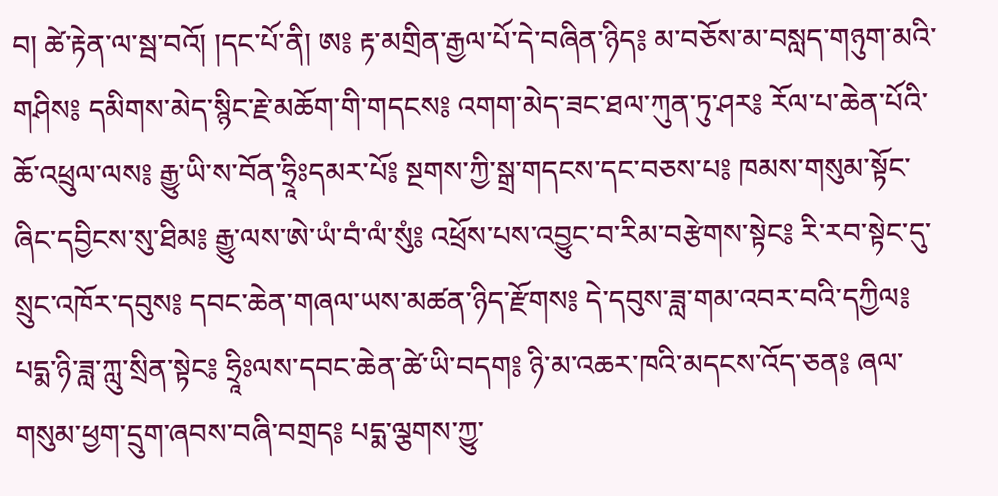བ། ཚེ་རྟེན་ལ་སྦ་བའོ། །དང་པོ་ནི། ཨ༔ རྟ་མགྲིན་རྒྱལ་པོ་དེ་བཞིན་ཉིད༔ མ་བཅོས་མ་བསླད་གཉུག་མའི་གཤིས༔ དམིགས་མེད་སྙིང་རྗེ་མཆོག་གི་གདངས༔ འགག་མེད་ཟང་ཐལ་ཀུན་ཏུ་ཤར༔ རོལ་པ་ཆེན་པོའི་ཆོ་འཕྲུལ་ལས༔ རྒྱུ་ཡི་ས་བོན་ཧྲཱིཿདམར་པོ༔ སྔགས་ཀྱི་སྒྲ་གདངས་དང་བཅས་པ༔ ཁམས་གསུམ་སྟོང་ཞིང་དབྱིངས་སུ་ཐིམ༔ རྒྱུ་ལས་ཨེ་ཡཾ་བཾ་ལཾ་སུཾ༔ འཕྲོས་པས་འབྱུང་བ་རིམ་བརྩེགས་སྟེང༔ རི་རབ་སྟེང་དུ་སྲུང་འཁོར་དབུས༔ དབང་ཆེན་གཞལ་ཡས་མཚན་ཉིད་རྫོགས༔ དེ་དབུས་ཟླ་གམ་འབར་བའི་དཀྱིལ༔ པདྨ་ཉི་ཟླ་ཀླུ་སྲིན་སྟེང༔ ཧྲཱིཿལས་དབང་ཆེན་ཚེ་ཡི་བདག༔ ཉི་མ་འཆར་ཁའི་མདངས་འོད་ཅན༔ ཞལ་གསུམ་ཕྱག་དྲུག་ཞབས་བཞི་བགྲད༔ པདྨ་ལྕགས་ཀྱུ་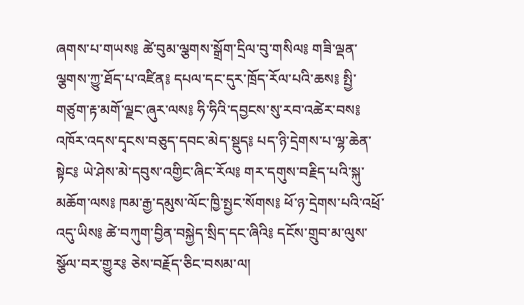ཞགས་པ་གཡས༔ ཚེ་བུམ་ལྕགས་སྒྲོག་དྲིལ་བུ་གསིལ༔ གཟི་ལྡན་ལྕགས་ཀྱུ་ཐོད་པ་འཛིན༔ དཔལ་དང་དུར་ཁྲོད་རོལ་པའི་ཆས༔ སྤྱི་གཙུག་རྟ་མགོ་ལྗང་ཞུར་ལས༔ ཧི་ཧིའི་དབྱངས་སུ་རབ་འཚེར་བས༔ འཁོར་འདས་དྭངས་བཅུད་དབང་མེད་སྡུད༔ པད་ཉི་དྲེགས་པ་ལྷ་ཆེན་སྟེང༔ ཡེ་ཤེས་མེ་དབུས་འགྱིང་ཞིང་རོལ༔ གར་དགུས་བརྗིད་པའི་སྐུ་མཆོག་ལས༔ ཁམ་རྒྱ་དམུས་ལོང་ཁྱི་སྤྱང་སོགས༔ ཕོ་ཉ་དྲེགས་པའི་འཕྲོ་འདུ་ཡིས༔ ཚེ་བཀུག་བྱིན་བསྐྱེད་སྲིད་དང་ཞིའི༔ དངོས་གྲུབ་མ་ལུས་སྩོལ་བར་གྱུར༔ ཅེས་བརྗོད་ཅིང་བསམ་ལ།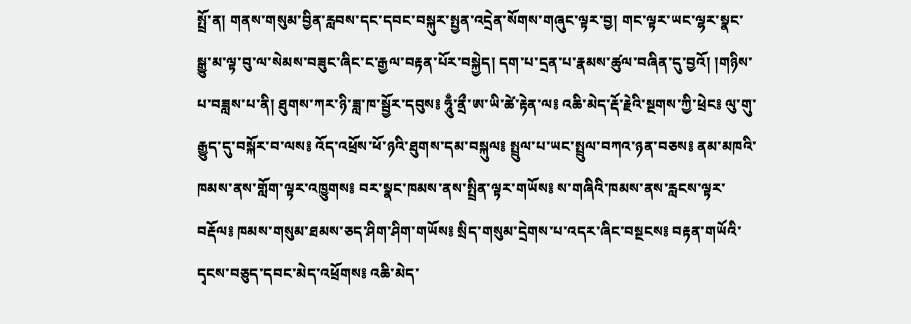སྤྲོ་ན། གནས་གསུམ་བྱིན་རླབས་དང་དབང་བསྐུར་སྤྱན་འདྲེན་སོགས་གཞུང་ལྟར་བྱ། གང་ལྟར་ཡང་ལྷར་སྣང་སྒྱུ་མ་ལྟ་བུ་ལ་སེམས་བཟུང་ཞིང་ང་རྒྱལ་བརྟན་པོར་བསྐྱེད། དག་པ་དྲན་པ་རྣམས་ཚུལ་བཞིན་དུ་བྱའོ། །གཉིས་པ་བཟླས་པ་ནི། ཐུགས་ཀར་ཉི་ཟླ་ཁ་སྦྱོར་དབུས༔ ཧཱུྃ་ནྲྀ་ཨ་ཡི་ཚེ་རྟེན་ལ༔ འཆི་མེད་རྡོ་རྗེའི་སྔགས་ཀྱི་ཕྲེང༔ ལུ་གུ་རྒྱུད་དུ་བསྐོར་བ་ལས༔ འོད་འཕྲོས་ཕོ་ཉའི་ཐུགས་དམ་བསྐུལ༔ སྤྲུལ་པ་ཡང་སྤྲུལ་བཀའ་ཉན་བཅས༔ ནམ་མཁའི་ཁམས་ནས་གློག་ལྟར་འཁྱུགས༔ བར་སྣང་ཁམས་ནས་སྤྲིན་ལྟར་གཡོས༔ ས་གཞིའི་ཁམས་ནས་རླངས་ལྟར་བརྡོལ༔ ཁམས་གསུམ་ཐམས་ཅད་ཤིག་ཤིག་གཡོས༔ སྲིད་གསུམ་དྲེགས་པ་འདར་ཞིང་བསྔངས༔ བརྟན་གཡོའི་དྭངས་བཅུད་དབང་མེད་འཕྲོགས༔ འཆི་མེད་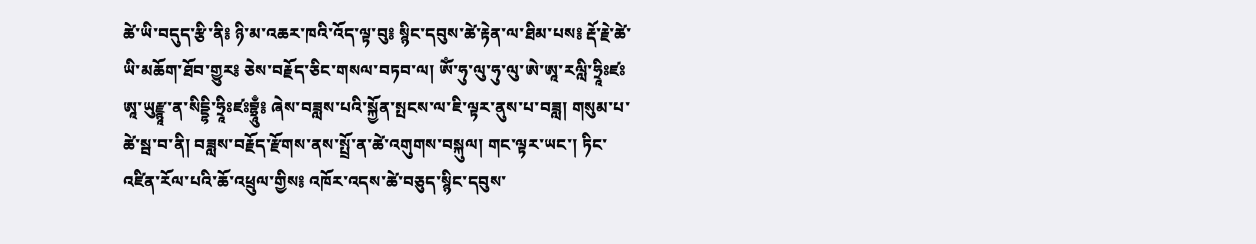ཚེ་ཡི་བདུད་རྩི་ནི༔ ཉི་མ་འཆར་ཁའི་འོད་ལྟ་བུ༔ སྙིང་དབུས་ཚེ་རྟེན་ལ་ཐིམ་པས༔ རྡོ་རྗེ་ཚེ་ཡི་མཆོག་ཐོབ་གྱུར༔ ཅེས་བརྗོད་ཅིང་གསལ་བཏབ་ལ། ཨོཾ་ཧུ་ལུ་ཧུ་ལུ་ཨེ་ཨཱ་རལླི་ཧྲཱིཿཛཿཨཱ་ཡུརྫྙཱ་ན་སིདྡྷི་ཧྲཱིཿཛཿབྷྲཱུྃ༔ ཞེས་བཟླས་པའི་སྐྱོན་སྤངས་ལ་ཇི་ལྟར་ནུས་པ་བཟླ། གསུམ་པ་ཚེ་སྦ་བ་ནི། བཟླས་བརྗོད་རྫོགས་ནས་སྤྲོ་ན་ཚེ་འགུགས་བསྐུལ། གང་ལྟར་ཡང་། ཏིང་འཛིན་རོལ་པའི་ཆོ་འཕྲུལ་གྱིས༔ འཁོར་འདས་ཚེ་བཅུད་སྙིང་དབུས་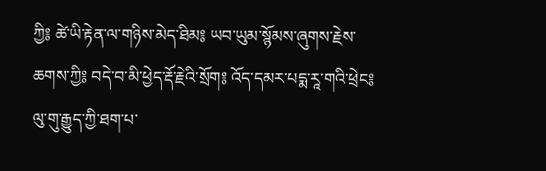ཀྱི༔ ཚེ་ཡི་རྟེན་ལ་གཉིས་མེད་ཐིམ༔ ཡབ་ཡུམ་སྙོམས་ཞུགས་རྗེས་ཆགས་ཀྱི༔ བདེ་བ་མི་ཕྱེད་རྡོ་རྗེའི་སྲོག༔ འོད་དམར་པདྨ་རཱ་གའི་ཕྲེང༔ ལུ་གུ་རྒྱུད་ཀྱི་ཐག་པ་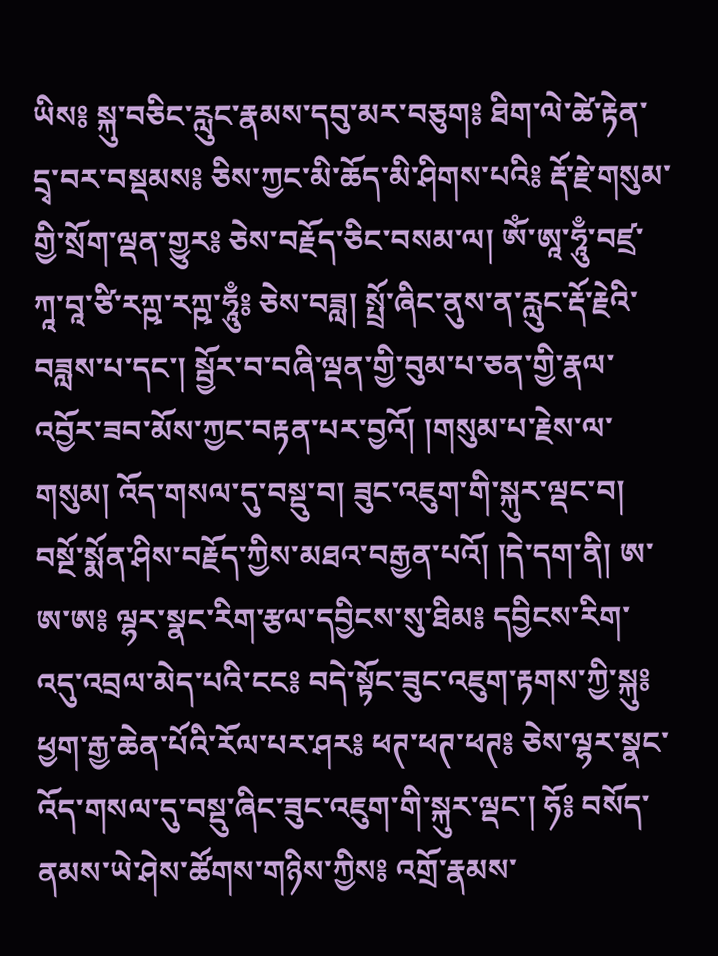ཡིས༔ སྐུ་བཅིང་རླུང་རྣམས་དབུ་མར་བཅུག༔ ཐིག་ལེ་ཚེ་རྟེན་དྲྭ་བར་བསྡམས༔ ཅིས་ཀྱང་མི་ཆོད་མི་ཤིགས་པའི༔ རྡོ་རྗེ་གསུམ་གྱི་སྲོག་ལྡན་གྱུར༔ ཅེས་བརྗོད་ཅིང་བསམ་ལ། ཨོཾ་ཨཱ་ཧཱུྃ་བཛྲ་ཀཱ་བཱ་ཙི་རཀྵ་རཀྵ་ཧཱུྃ༔ ཅེས་བཟླ། སྤྲོ་ཞིང་ནུས་ན་རླུང་རྡོ་རྗེའི་བཟླས་པ་དང་། སྦྱོར་བ་བཞི་ལྡན་གྱི་བུམ་པ་ཅན་གྱི་རྣལ་འབྱོར་ཟབ་མོས་ཀྱང་བརྟན་པར་བྱའོ། །གསུམ་པ་རྗེས་ལ་གསུམ། འོད་གསལ་དུ་བསྡུ་བ། ཟུང་འཇུག་གི་སྐུར་ལྡང་བ། བསྔོ་སྨོན་ཤིས་བརྗོད་ཀྱིས་མཐའ་བརྒྱན་པའོ། །དེ་དག་ནི། ཨ་ཨ་ཨ༔ ལྷར་སྣང་རིག་རྩལ་དབྱིངས་སུ་ཐིམ༔ དབྱིངས་རིག་འདུ་འབྲལ་མེད་པའི་ངང༔ བདེ་སྟོང་ཟུང་འཇུག་རྟགས་ཀྱི་སྐུ༔ ཕྱག་རྒྱ་ཆེན་པོའི་རོལ་པར་ཤར༔ ཕཊ་ཕཊ་ཕཊ༔ ཅེས་ལྷར་སྣང་འོད་གསལ་དུ་བསྡུ་ཞིང་ཟུང་འཇུག་གི་སྐུར་ལྡང་། ཧོ༔ བསོད་ནམས་ཡེ་ཤེས་ཚོགས་གཉིས་ཀྱིས༔ འགྲོ་རྣམས་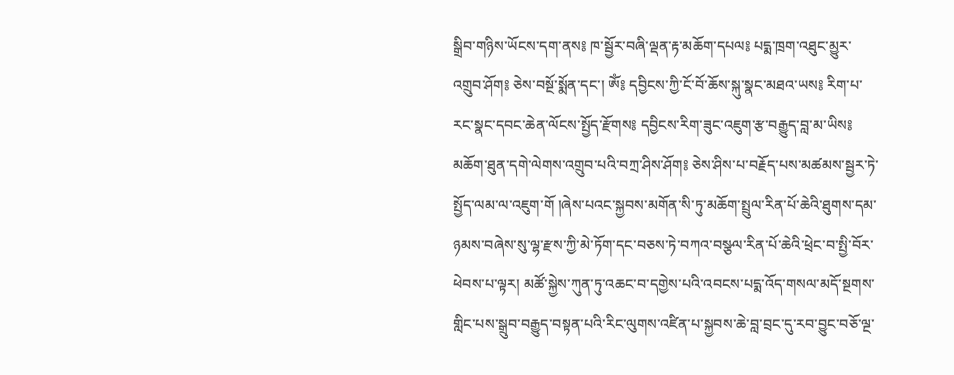སྒྲིབ་གཉིས་ཡོངས་དག་ནས༔ ཁ་སྦྱོར་བཞི་ལྡན་རྟ་མཆོག་དཔལ༔ པདྨ་ཁྲག་འཐུང་མྱུར་འགྲུབ་ཤོག༔ ཅེས་བསྔོ་སྨོན་དང་། ཨོཾ༔ དབྱིངས་ཀྱི་ངོ་བོ་ཆོས་སྐུ་སྣང་མཐའ་ཡས༔ རིག་པ་རང་སྣང་དབང་ཆེན་ལོངས་སྤྱོད་རྫོགས༔ དབྱིངས་རིག་ཟུང་འཇུག་རྩ་བརྒྱུད་བླ་མ་ཡིས༔ མཆོག་ཐུན་དགེ་ལེགས་འགྲུབ་པའི་བཀྲ་ཤིས་ཤོག༔ ཅེས་ཤིས་པ་བརྗོད་པས་མཚམས་སྦྱར་ཏེ་སྤྱོད་ལམ་ལ་འཇུག་གོ །ཞེས་པའང་སྐྱབས་མགོན་སི་ཏུ་མཆོག་སྤྲུལ་རིན་པོ་ཆེའི་ཐུགས་དམ་ཉམས་བཞེས་སུ་ལྷ་རྫས་ཀྱི་མེ་ཏོག་དང་བཅས་ཏེ་བཀའ་བསྩལ་རིན་པོ་ཆེའི་ཕྲེང་བ་སྤྱི་བོར་ཕེབས་པ་ལྟར། མཚོ་སྐྱེས་ཀུན་ཏུ་འཆང་བ་དགྱེས་པའི་འབངས་པདྨ་འོད་གསལ་མདོ་སྔགས་གླིང་པས་སྒྲུབ་བརྒྱུད་བསྟན་པའི་རིང་ལུགས་འཛིན་པ་སྐྱབས་ཆེ་བླ་བྲང་དུ་རབ་བྱུང་བཅོ་ལྔ་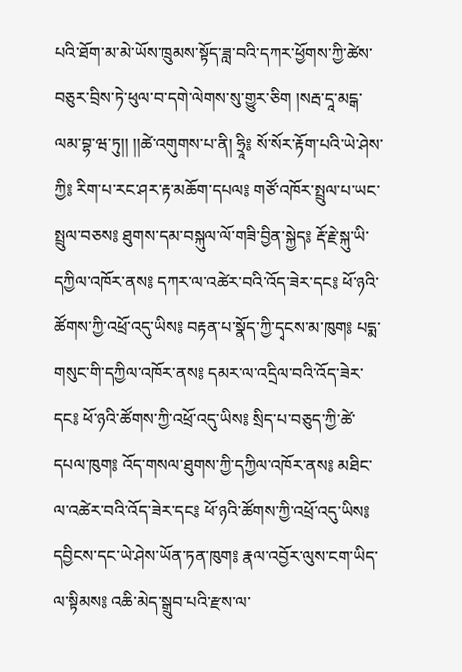པའི་ཐོག་མ་མེ་ཡོས་ཁྲུམས་སྟོད་ཟླ་བའི་དཀར་ཕྱོགས་ཀྱི་ཚེས་བཅུར་བྲིས་ཏེ་ཕུལ་བ་དགེ་ལེགས་སུ་གྱུར་ཅིག །སརྦ་དཱ་མངྒ་ལམ་བྷ་ཝ་ཏུ།། །།ཚེ་འགུགས་པ་ནི། ཧྲཱི༔ སོ་སོར་རྟོག་པའི་ཡེ་ཤེས་ཀྱི༔ རིག་པ་རང་ཤར་རྟ་མཆོག་དཔལ༔ གཙོ་འཁོར་སྤྲུལ་པ་ཡང་སྤྲུལ་བཅས༔ ཐུགས་དམ་བསྐུལ་ལོ་གཟི་བྱིན་སྐྱེད༔ རྡོ་རྗེ་སྐུ་ཡི་དཀྱིལ་འཁོར་ནས༔ དཀར་ལ་འཚེར་བའི་འོད་ཟེར་དང༔ ཕོ་ཉའི་ཚོགས་ཀྱི་འཕྲོ་འདུ་ཡིས༔ བརྟན་པ་སྣོད་ཀྱི་དྭངས་མ་ཁུག༔ པདྨ་གསུང་གི་དཀྱིལ་འཁོར་ནས༔ དམར་ལ་འདྲིལ་བའི་འོད་ཟེར་དང༔ ཕོ་ཉའི་ཚོགས་ཀྱི་འཕྲོ་འདུ་ཡིས༔ སྲིད་པ་བཅུད་ཀྱི་ཚེ་དཔལ་ཁུག༔ འོད་གསལ་ཐུགས་ཀྱི་དཀྱིལ་འཁོར་ནས༔ མཐིང་ལ་འཚེར་བའི་འོད་ཟེར་དང༔ ཕོ་ཉའི་ཚོགས་ཀྱི་འཕྲོ་འདུ་ཡིས༔ དབྱིངས་དང་ཡེ་ཤེས་ཡོན་ཏན་ཁུག༔ རྣལ་འབྱོར་ལུས་ངག་ཡིད་ལ་སྟིམས༔ འཆི་མེད་སྒྲུབ་པའི་རྫས་ལ་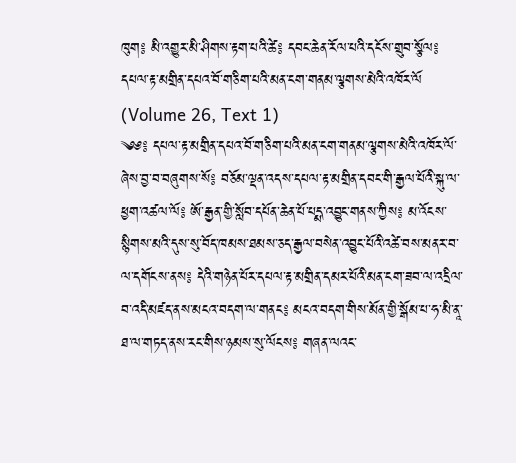ཁུག༔ མི་འགྱུར་མི་ཤིགས་རྟག་པའི་ཚེ༔ དབང་ཆེན་རོལ་པའི་དངོས་གྲུབ་སྩོལ༔
དཔལ་རྟ་མགྲིན་དཔའ་བོ་གཅིག་པའི་མན་ངག་གནམ་ལྕགས་མེའི་འཁོར་ལོ (Volume 26, Text 1)
༄༅༔ དཔལ་རྟ་མགྲིན་དཔའ་བོ་གཅིག་པའི་མན་ངག་གནམ་ལྕགས་མེའི་འཁོར་ལོ་ཞེས་བྱ་བ་བཞུགས་སོ༔ བཅོམ་ལྡན་འདས་དཔལ་རྟ་མགྲིན་དབང་གི་རྒྱལ་པོའི་སྐུ་ལ་ཕྱག་འཚལ་ལོ༔ ཨོ་རྒྱན་གྱི་སློབ་དཔོན་ཆེན་པོ་པདྨ་འབྱུང་གནས་ཀྱིས༔ མ་འོངས་སྙིགས་མའི་དུས་སུ་བོད་ཁམས་ཐམས་ཅད་རྒྱལ་བསེན་འབྱུང་པོའི་འཚེ་བས་མནར་བ་ལ་དགོངས་ནས༔ དེའི་གཉེན་པོར་དཔལ་རྟ་མགྲིན་དམར་པོའི་མན་ངག་ཟབ་ལ་འདྲིལ་བ་འདི་མཛད་ནས་མངའ་བདག་ལ་གནང༔ མངའ་བདག་གིས་མོན་གྱི་སྒོམ་པ་ཧ་མི་ནཱ་ཐ་ལ་གཏད་ནས་རང་གིས་ཉམས་སུ་ལོངས༔ གཞན་ལའང་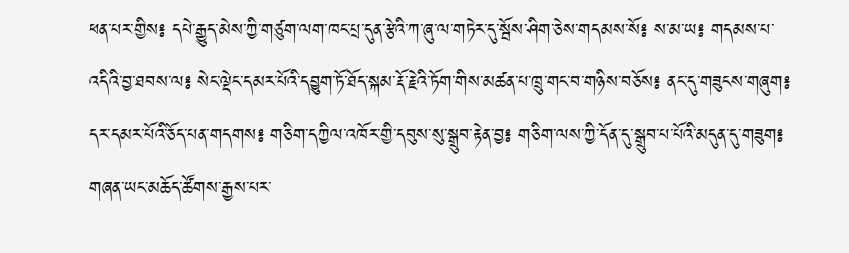ཕན་པར་གྱིས༔ དཔེ་རྒྱུད་མེས་ཀྱི་གཙུག་ལག་ཁང་པྲ་དུན་རྩེའི་ཀ་ཞུ་ལ་གཏེར་དུ་སྦོས་ཤིག་ཅེས་གདམས་སོ༔ ས་མ་ཡ༔ གདམས་པ་འདིའི་བྱ་ཐབས་ལ༔ སེང་ལྡེང་དམར་པོའི་དབྱུག་ཏོ་ཐོད་སྐམ་རྡོ་རྗེའི་ཏོག་གིས་མཚན་པ་ཁྲུ་གང་བ་གཉིས་བཅོས༔ ནང་དུ་གཟུངས་གཞུག༔ དར་དམར་པོའི་ཅོད་པན་གདགས༔ གཅིག་དཀྱིལ་འཁོར་གྱི་དབུས་སུ་སྒྲུབ་རྟེན་བྱ༔ གཅིག་ལས་ཀྱི་དོན་དུ་སྒྲུབ་པ་པོའི་མདུན་དུ་གཟུག༔ གཞན་ཡང་མཆོད་ཚོགས་རྒྱས་པར་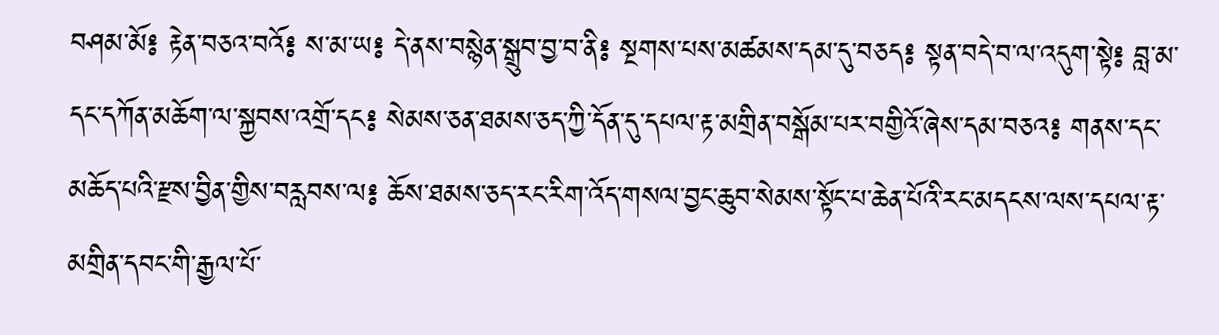བཤམ་མོ༔ རྟེན་བཅའ་བའོ༔ ས་མ་ཡ༔ དེ་ནས་བསྙེན་སྒྲུབ་བྱ་བ་ནི༔ སྔགས་པས་མཚམས་དམ་དུ་བཅད༔ སྟན་བདེ་བ་ལ་འདུག་སྟེ༔ བླ་མ་དང་དཀོན་མཆོག་ལ་སྐྱབས་འགྲོ་དང༔ སེམས་ཅན་ཐམས་ཅད་ཀྱི་དོན་དུ་དཔལ་རྟ་མགྲིན་བསྒོམ་པར་བགྱིའོ་ཞེས་དམ་བཅའ༔ གནས་དང་མཆོད་པའི་རྫས་བྱིན་གྱིས་བརླབས་ལ༔ ཆོས་ཐམས་ཅད་རང་རིག་འོད་གསལ་བྱང་ཆུབ་སེམས་སྟོང་པ་ཆེན་པོའི་རང་མདངས་ལས་དཔལ་རྟ་མགྲིན་དབང་གི་རྒྱལ་པོ་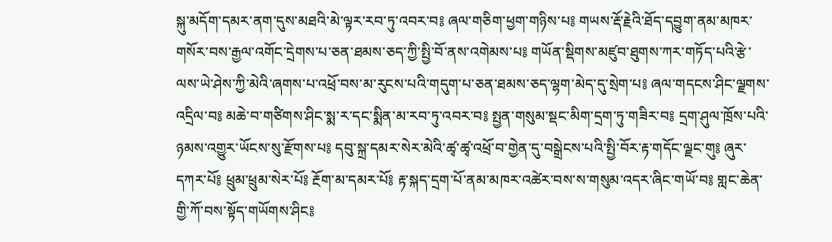སྐུ་མདོག་དམར་ནག་དུས་མཐའི་མེ་ལྟར་རབ་ཏུ་འབར་བ༔ ཞལ་གཅིག་ཕྱག་གཉིས་པ༔ གཡས་རྡོ་རྗེའི་ཐོད་དབྱུག་ནམ་མཁར་གསོར་བས་རྒྱལ་འགོང་དྲེགས་པ་ཅན་ཐམས་ཅད་ཀྱི་སྤྱི་བོ་ནས་འགེམས་པ༔ གཡོན་སྡིགས་མཛུབ་ཐུགས་ཀར་གཏོད་པའི་རྩེ་ལས་ཡེ་ཤེས་ཀྱི་མེའི་ཞགས་པ་འཕྲོ་བས་མ་རུངས་པའི་གདུག་པ་ཅན་ཐམས་ཅད་ལྷག་མེད་དུ་སྲེག་པ༔ ཞལ་གདངས་ཤིང་ལྗགས་འདྲིལ་བ༔ མཆེ་བ་གཙིགས་ཤིང་སྨ་ར་དང་སྨིན་མ་རབ་ཏུ་འབར་བ༔ སྤྱན་གསུམ་སྡང་མིག་དྲག་ཏུ་གཟིར་བ༔ དྲག་ཤུལ་ཁྲོས་པའི་ཉམས་འགྱུར་ཡོངས་སུ་རྫོགས་པ༔ དབུ་སྐྲ་དམར་སེར་མེའི་ཚྭ་ཚྭ་འཕྲོ་བ་གྱེན་དུ་བསྒྲེངས་པའི་སྤྱི་བོར་རྟ་གདོང་ལྗང་གུ༔ ཞུར་དཀར་པོ༔ ཕྲུམ་ཕྲུམ་སེར་པོ༔ རྔོག་མ་དམར་པོ༔ རྟ་སྐད་དྲག་པོ་ནམ་མཁར་འཚེར་བས་ས་གསུམ་འདར་ཞིང་གཡོ་བ༔ གླང་ཆེན་གྱི་ཀོ་བས་སྟོད་གཡོགས་ཤིང༔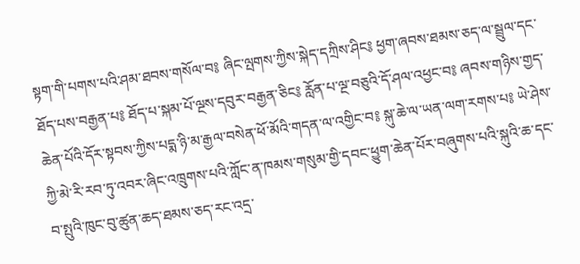སྟག་གི་པགས་པའི་ཤམ་ཐབས་གསོལ་བ༔ ཞིང་ལྤགས་ཀྱིས་སྐེད་དཀྲིས་ཤིང༔ ཕྱག་ཞབས་ཐམས་ཅད་ལ་སྦྲུལ་དང་ཐོད་པས་བརྒྱན་པ༔ ཐོད་པ་སྐམ་པོ་ལྔས་དབུར་བརྒྱན་ཅིང༔ རློན་པ་ལྔ་བཅུའི་དོ་ཤལ་འཕྱང་བ༔ ཞབས་གཉིས་གྱད་ཆེན་པོའི་དོར་སྟབས་ཀྱིས་པདྨ་ཉི་མ་རྒྱལ་བསེན་ཕོ་མོའི་གདན་ལ་འགྱིང་བ༔ སྐུ་ཆེ་ལ་ཡན་ལག་རགས་པ༔ ཡེ་ཤེས་ཀྱི་མེ་རི་རབ་ཏུ་འབར་ཞིང་འཁྲུགས་པའི་ཀློང་ན་ཁམས་གསུམ་གྱི་དབང་ཕྱུག་ཆེན་པོར་བཞུགས་པའི་སྐུའི་ཆ་དང་བ་སྤུའི་ཁུང་བུ་ཚུན་ཆད་ཐམས་ཅད་རང་འདྲ་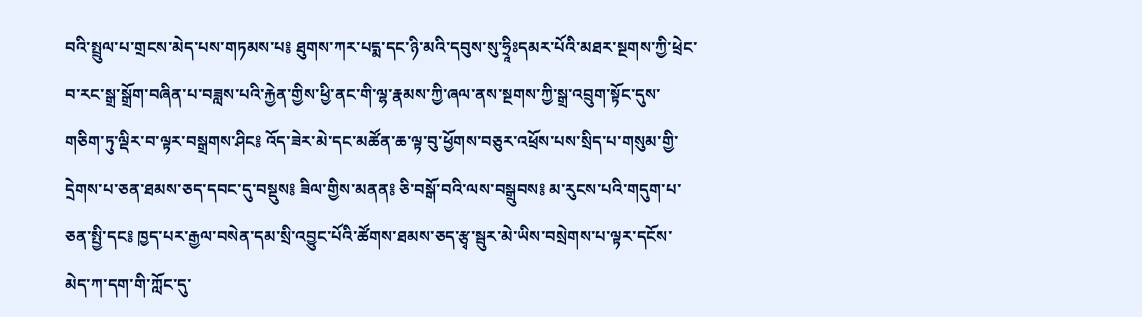བའི་སྤྲུལ་པ་གྲངས་མེད་པས་གཏམས་པ༔ ཐུགས་ཀར་པདྨ་དང་ཉི་མའི་དབུས་སུ་ཧྲཱིཿདམར་པོའི་མཐར་སྔགས་ཀྱི་ཕྲེང་བ་རང་སྒྲ་སྒྲོག་བཞིན་པ་བཟླས་པའི་རྐྱེན་གྱིས་ཕྱི་ནང་གི་ལྷ་རྣམས་ཀྱི་ཞལ་ནས་སྔགས་ཀྱི་སྒྲ་འབྲུག་སྟོང་དུས་གཅིག་ཏུ་ལྡིར་བ་ལྟར་བསྒྲགས་ཤིང༔ འོད་ཟེར་མེ་དང་མཚོན་ཆ་ལྟ་བུ་ཕྱོགས་བཅུར་འཕྲོས་པས་སྲིད་པ་གསུམ་གྱི་དྲེགས་པ་ཅན་ཐམས་ཅད་དབང་དུ་བསྡུས༔ ཟིལ་གྱིས་མནན༔ ཅི་བསྒོ་བའི་ལས་བསྒྲུབས༔ མ་རུངས་པའི་གདུག་པ་ཅན་སྤྱི་དང༔ ཁྱད་པར་རྒྱལ་བསེན་དམ་སྲི་འབྱུང་པོའི་ཚོགས་ཐམས་ཅད་རྩྭ་སྦུར་མེ་ཡིས་བསྲེགས་པ་ལྟར་དངོས་མེད་ཀ་དག་གི་ཀློང་དུ་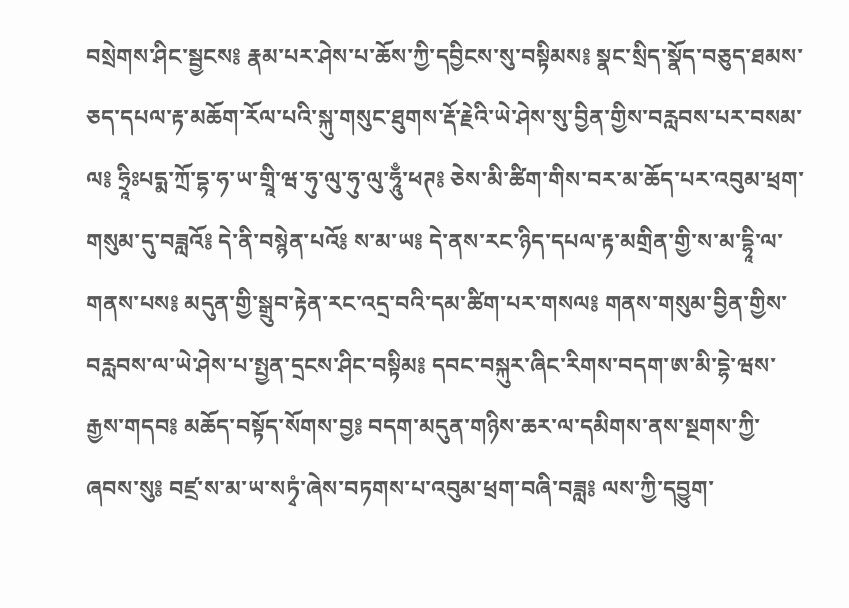བསྲེགས་ཤིང་སྦྱངས༔ རྣམ་པར་ཤེས་པ་ཆོས་ཀྱི་དབྱིངས་སུ་བསྟིམས༔ སྣང་སྲིད་སྣོད་བཅུད་ཐམས་ཅད་དཔལ་རྟ་མཆོག་རོལ་པའི་སྐུ་གསུང་ཐུགས་རྡོ་རྗེའི་ཡེ་ཤེས་སུ་བྱིན་གྱིས་བརླབས་པར་བསམ་ལ༔ ཧྲཱིཿཔདྨ་ཀྲོ་དྷ་ཧ་ཡ་གྲཱི་ཝ་ཧུ་ལུ་ཧུ་ལུ་ཧཱུྃ་ཕཊ༔ ཅེས་མི་ཚིག་གིས་བར་མ་ཆོད་པར་འབུམ་ཕྲག་གསུམ་དུ་བཟླའོ༔ དེ་ནི་བསྙེན་པའོ༔ ས་མ་ཡ༔ དེ་ནས་རང་ཉིད་དཔལ་རྟ་མགྲིན་གྱི་ས་མ་དྷཱི་ལ་གནས་པས༔ མདུན་གྱི་སྒྲུབ་རྟེན་རང་འདྲ་བའི་དམ་ཚིག་པར་གསལ༔ གནས་གསུམ་བྱིན་གྱིས་བརླབས་ལ་ཡེ་ཤེས་པ་སྤྱན་དྲངས་ཤིང་བསྟིམ༔ དབང་བསྐུར་ཞིང་རིགས་བདག་ཨ་མི་དྷེ་ཝས་རྒྱས་གདབ༔ མཆོད་བསྟོད་སོགས་བྱ༔ བདག་མདུན་གཉིས་ཆར་ལ་དམིགས་ནས་སྔགས་ཀྱི་ཞབས་སུ༔ བཛྲ་ས་མ་ཡ་སཏྭཾ་ཞེས་བཏགས་པ་འབུམ་ཕྲག་བཞི་བཟླ༔ ལས་ཀྱི་དབྱུག་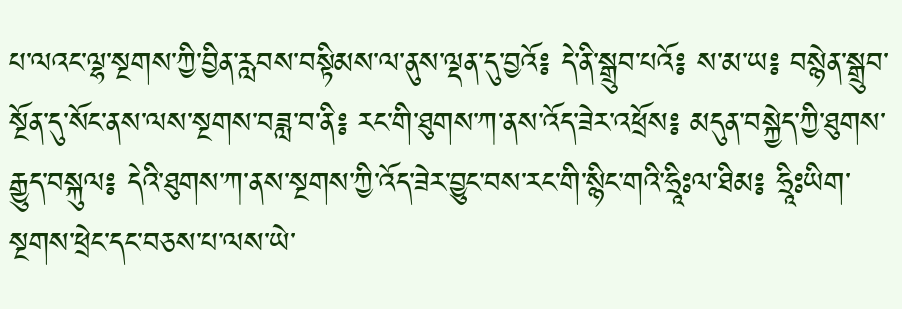པ་ལའང་ལྷ་སྔགས་ཀྱི་བྱིན་རླབས་བསྟིམས་ལ་ནུས་ལྡན་དུ་བྱའོ༔ དེ་ནི་སྒྲུབ་པའོ༔ ས་མ་ཡ༔ བསྙེན་སྒྲུབ་སྔོན་དུ་སོང་ནས་ལས་སྔགས་བཟླ་བ་ནི༔ རང་གི་ཐུགས་ཀ་ནས་འོད་ཟེར་འཕྲོས༔ མདུན་བསྐྱེད་ཀྱི་ཐུགས་རྒྱུད་བསྐུལ༔ དེའི་ཐུགས་ཀ་ནས་སྔགས་ཀྱི་འོད་ཟེར་བྱུང་བས་རང་གི་སྙིང་གའི་ཧྲཱིཿལ་ཐིམ༔ ཧྲཱིཿཡིག་སྔགས་ཕྲེང་དང་བཅས་པ་ལས་ཡེ་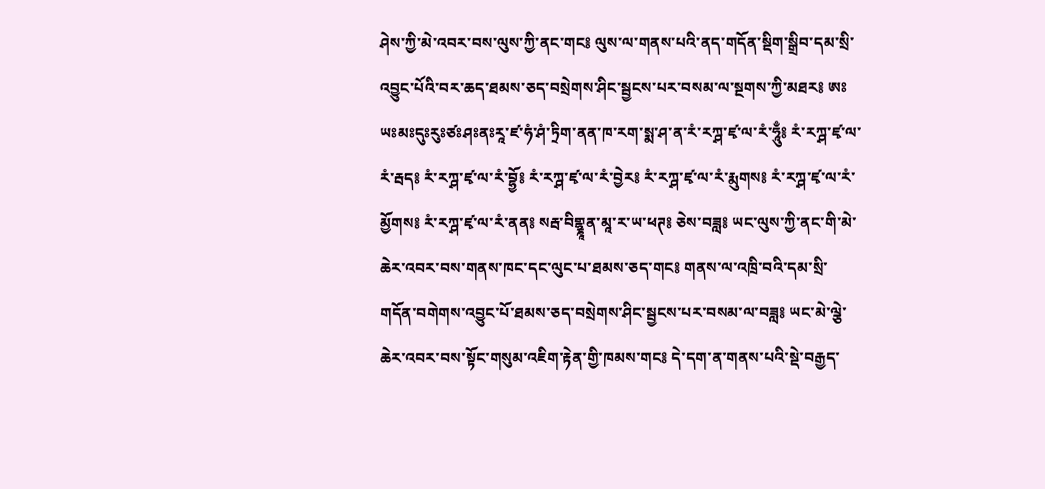ཤེས་ཀྱི་མེ་འབར་བས་ལུས་ཀྱི་ནང་གང༔ ལུས་ལ་གནས་པའི་ནད་གདོན་སྡིག་སྒྲིབ་དམ་སྲི་འབྱུང་པོའི་བར་ཆད་ཐམས་ཅད་བསྲེགས་ཤིང་སྦྱངས་པར་བསམ་ལ་སྔགས་ཀྱི་མཐར༔ ཨཿཡཿམཿདུཿརུཿཙཿཤཿནཿརཱ་ཛ་ཧཾ་ཤཾ་ཏྲིག་ནན་ཁ་རག་སྨ་ཤ་ན་རཾ་རཀྴ་ཛྭ་ལ་རཾ་ཧཱུྃ༔ རཾ་རཀྴ་ཛྭ་ལ་རཾ་རྦད༔ རཾ་རཀྴ་ཛྭ་ལ་རཾ་བྷྱོ༔ རཾ་རཀྴ་ཛྭ་ལ་རཾ་བྱེར༔ རཾ་རཀྴ་ཛྭ་ལ་རཾ་རྨུགས༔ རཾ་རཀྴ་ཛྭ་ལ་རཾ་མྱོགས༔ རཾ་རཀྴ་ཛྭ་ལ་རཾ་ནན༔ སརྦ་བིགྷྣཱན་མཱ་ར་ཡ་ཕཊ༔ ཅེས་བཟླ༔ ཡང་ལུས་ཀྱི་ནང་གི་མེ་ཆེར་འབར་བས་གནས་ཁང་དང་ལུང་པ་ཐམས་ཅད་གང༔ གནས་ལ་འཁྲི་བའི་དམ་སྲི་གདོན་བགེགས་འབྱུང་པོ་ཐམས་ཅད་བསྲེགས་ཤིང་སྦྱངས་པར་བསམ་ལ་བཟླ༔ ཡང་མེ་ལྕེ་ཆེར་འབར་བས་སྟོང་གསུམ་འཇིག་རྟེན་གྱི་ཁམས་གང༔ དེ་དག་ན་གནས་པའི་སྡེ་བརྒྱད་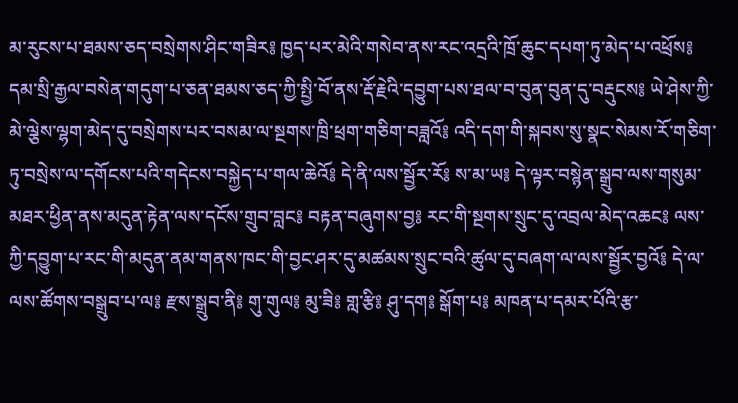མ་རུངས་པ་ཐམས་ཅད་བསྲེགས་ཤིང་གཟིར༔ ཁྱད་པར་མེའི་གསེབ་ནས་རང་འདྲའི་ཁྲོ་ཆུང་དཔག་ཏུ་མེད་པ་འཕྲོས༔ དམ་སྲི་རྒྱལ་བསེན་གདུག་པ་ཅན་ཐམས་ཅད་ཀྱི་སྤྱི་བོ་ནས་རྡོ་རྗེའི་དབྱུག་པས་ཐལ་བ་བུན་བུན་དུ་བརྡུངས༔ ཡེ་ཤེས་ཀྱི་མེ་ལྕེས་ལྷག་མེད་དུ་བསྲེགས་པར་བསམ་ལ་སྔགས་ཁྲི་ཕྲག་གཅིག་བཟླའོ༔ འདི་དག་གི་སྐབས་སུ་སྣང་སེམས་རོ་གཅིག་ཏུ་བསྲེས་ལ་དགོངས་པའི་གདེངས་བསྐྱེད་པ་གལ་ཆེའོ༔ དེ་ནི་ལས་སྦྱོར་རོ༔ ས་མ་ཡ༔ དེ་ལྟར་བསྙེན་སྒྲུབ་ལས་གསུམ་མཐར་ཕྱིན་ནས་མདུན་རྟེན་ལས་དངོས་གྲུབ་བླང༔ བརྟན་བཞུགས་བྱ༔ རང་གི་སྔགས་སྲུང་དུ་འབྲལ་མེད་འཆང༔ ལས་ཀྱི་དབྱུག་པ་རང་གི་མདུན་ནམ་གནས་ཁང་གི་བྱང་ཤར་དུ་མཚམས་སྲུང་བའི་ཚུལ་དུ་བཞག་ལ་ལས་སྦྱོར་བྱའོ༔ དེ་ལ་ལས་ཚོགས་བསྒྲུབ་པ་ལ༔ རྫས་སྒྲུབ་ནི༔ གུ་གུལ༔ མུ་ཟི༔ གླ་རྩི༔ ཤུ་དག༔ སྒོག་པ༔ མཁན་པ་དམར་པོའི་རྩ་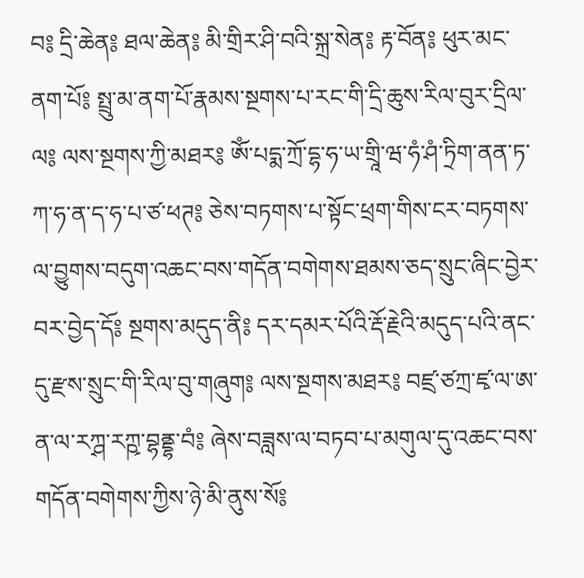བ༔ དྲི་ཆེན༔ ཐལ་ཆེན༔ མི་གྲིར་ཤི་བའི་སྐྲ་སེན༔ རྟ་བོན༔ ཕུར་མང་ནག་པོ༔ སྤྲུ་མ་ནག་པོ་རྣམས་སྔགས་པ་རང་གི་དྲི་ཆུས་རིལ་བུར་དྲིལ་ལ༔ ལས་སྔགས་ཀྱི་མཐར༔ ཨོཾ་པདྨ་ཀྲོ་དྷ་ཧ་ཡ་གྲཱི་ཝ་ཧཾ་ཤཾ་ཏྲིག་ནན་ཏ་ཀ་ཧ་ན་ད་ཧ་པ་ཙ་ཕཊ༔ ཅེས་བཏགས་པ་སྟོང་ཕྲག་གིས་ངར་བཏགས་ལ་བྱུགས་བདུག་འཆང་བས་གདོན་བགེགས་ཐམས་ཅད་སྲུང་ཞིང་བྱེར་བར་བྱེད་དོ༔ སྔགས་མདུད་ནི༔ དར་དམར་པོའི་རྡོ་རྗེའི་མདུད་པའི་ནང་དུ་རྫས་སྲུང་གི་རིལ་བུ་གཞུག༔ ལས་སྔགས་མཐར༔ བཛྲ་ཙཀྲ་ཛྭ་ལ་ཨ་ན་ལ་རཀྴ་རཀྵ་བྷནྡྷ་བཾ༔ ཞེས་བཟླས་ལ་བཏབ་པ་མགུལ་དུ་འཆང་བས་གདོན་བགེགས་ཀྱིས་ཉེ་མི་ནུས་སོ༔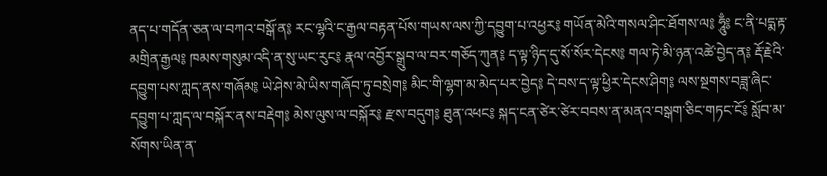ནད་པ་གདོན་ཅན་ལ་བཀའ་བསྒོ་ན༔ རང་ལྷའི་ང་རྒྱལ་བརྟན་པོས་གཡས་ལས་ཀྱི་དབྱུག་པ་འཕྱར༔ གཡོན་མེའི་གསལ་ཤིང་ཐོགས་ལ༔ ཧཱུྃ༔ ང་ནི་པདྨ་རྟ་མགྲིན་རྒྱལ༔ ཁམས་གསུམ་འདི་ན་སུ་ཡང་རུང༔ རྣལ་འབྱོར་སྒྲུབ་ལ་བར་གཅོད་ཀུན༔ ད་ལྟ་ཉིད་དུ་སོ་སོར་དེངས༔ གལ་ཏེ་མི་ཉན་འཚེ་བྱེད་ན༔ རྡོ་རྗེའི་དབྱུག་པས་ཀླད་ནས་གཞོམ༔ ཡེ་ཤེས་མེ་ཡིས་གཞོབ་ཏུ་བསྲེག༔ མིང་གི་ལྷག་མ་མེད་པར་བྱེད༔ དེ་བས་ད་ལྟ་ཕྱིར་དེངས་ཤིག༔ ལས་སྔགས་བཟླ་ཞིང་དབྱུག་པ་ཀླད་ལ་བསྐོར་ནས་བརྡེག༔ མེས་ལུས་ལ་བསྐོར༔ རྫས་བདུག༔ ཐུན་འཕང༔ སྐད་ངན་ཙེར་ཙེར་བབས་ན་མནའ་བསྒག་ཅིང་གཏང་ངོ༔ སློབ་མ་སོགས་ཡིན་ན་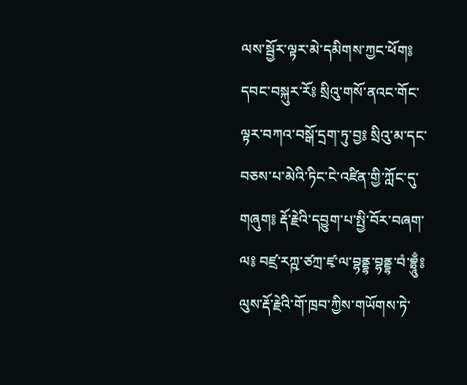ལས་སྦྱོར་ལྟར་མེ་དམིགས་ཀྱང་ཕོག༔ དབང་བསྐུར་རོ༔ སྲིའུ་གསོ་ནའང་གོང་ལྟར་བཀའ་བསྒོ་དྲག་ཏུ་བྱ༔ སྲིའུ་མ་དང་བཅས་པ་མེའི་ཏིང་ངེ་འཛིན་གྱི་ཀློང་དུ་གཞུག༔ རྡོ་རྗེའི་དབྱུག་པ་སྤྱི་བོར་བཞག་ལ༔ བཛྲ་རཀྵ་ཙཀྲ་ཛྭ་ལ་བྷནྡྷ་བྷནྡྷ་བཾ་བྷྲཱུྃ༔ ལུས་རྡོ་རྗེའི་གོ་ཁྲབ་ཀྱིས་གཡོགས་ཏེ་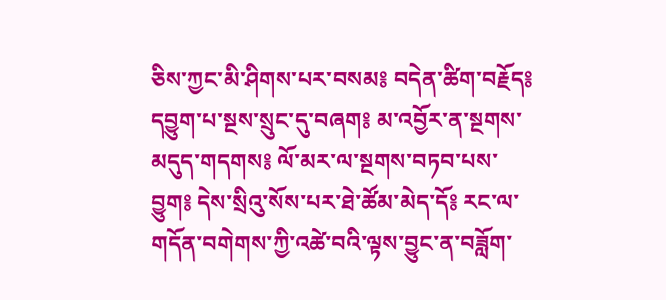ཅིས་ཀྱང་མི་ཤིགས་པར་བསམ༔ བདེན་ཚིག་བརྗོད༔ དབྱུག་པ་སྔས་སྲུང་དུ་བཞག༔ མ་འབྱོར་ན་སྔགས་མདུད་གདགས༔ ལོ་མར་ལ་སྔགས་བཏབ་པས་བྱུག༔ དེས་སྲིའུ་སོས་པར་ཐེ་ཚོམ་མེད་དོ༔ རང་ལ་གདོན་བགེགས་ཀྱི་འཚེ་བའི་ལྟས་བྱུང་ན་བཟློག་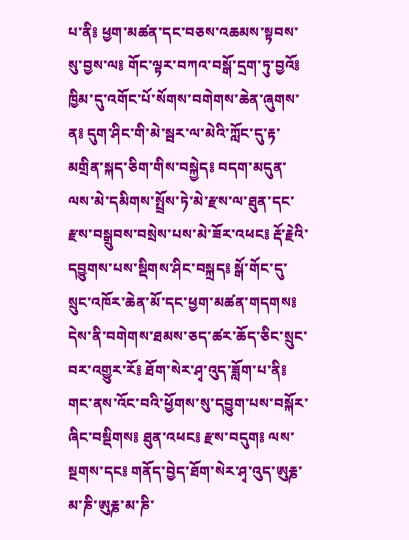པ་ནི༔ ཕྱག་མཚན་དང་བཅས་འཆམས་སྟབས་སུ་བྱས་ལ༔ གོང་ལྟར་བཀའ་བསྒོ་དྲག་ཏུ་བྱའོ༔ ཁྱིམ་དུ་འགོང་པོ་སོགས་བགེགས་ཆེན་ཞུགས་ན༔ དུག་ཤིང་གི་མེ་སྦར་ལ་མེའི་ཀློང་དུ་རྟ་མགྲིན་སྐད་ཅིག་གིས་བསྐྱེད༔ བདག་མདུན་ལས་མེ་དམིགས་སྤྲོས་ཏེ་མེ་རྫས་ལ་ཐུན་དང་རྫས་བསྒྲུབས་བསྲེས་པས་མེ་ཟོར་འཕང༔ རྡོ་རྗེའི་དབྱུགས་པས་སྡིགས་ཤིང་བསྐྲད༔ སྒོ་གོང་དུ་སྲུང་འཁོར་ཆེན་མོ་དང་ཕྱག་མཚན་གདགས༔ དེས་ནི་བགེགས་ཐམས་ཅད་ཚར་ཆོད་ཅིང་སྲུང་བར་འགྱུར་རོ༔ ཐོག་སེར་ཤྭ་འུད་ཟློག་པ་ནི༔ གང་ནས་འོང་བའི་ཕྱོགས་སུ་དབྱུག་པས་བསྐོར་ཞིང་བསྡིགས༔ ཐུན་འཕང༔ རྫས་བདུག༔ ལས་སྔགས་དང༔ གནོད་བྱེད་ཐོག་སེར་ཤྭ་འུད་ཨུརྞ་མ་ཎི་ཨུརྞ་མ་ཎི་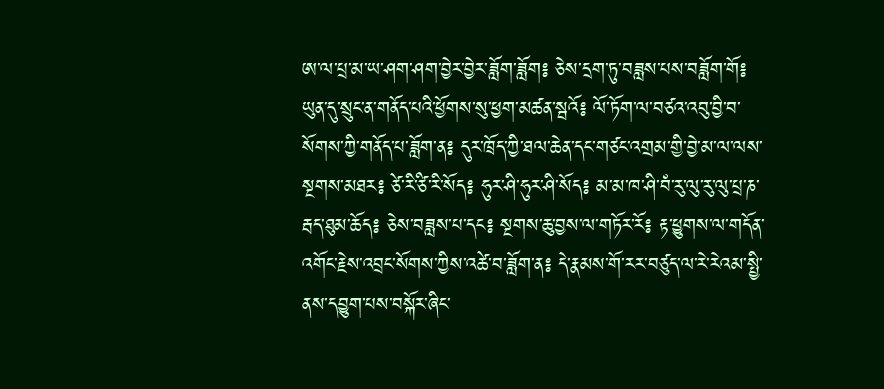ཨ་ལ་པྲ་མ་ཡ་ཤག་ཤག་བྱེར་བྱེར་ཟློག་ཟློག༔ ཅེས་དྲག་ཏུ་བཟླས་པས་བཟློག་གོ༔ ཡུན་དུ་སྲུང་ན་གནོད་པའི་ཕྱོགས་སུ་ཕྱག་མཚན་སྦའོ༔ ལོ་ཏོག་ལ་བཙའ་འབུ་བྱི་བ་སོགས་ཀྱི་གནོད་པ་ཟློག་ན༔ དུར་ཁྲོད་ཀྱི་ཐལ་ཆེན་དང་གཙང་འགྲམ་གྱི་བྱེ་མ་ལ་ལས་སྔགས་མཐར༔ ཙེ་རི་ཙི་རི་སོད༔ ཧུར་ཤི་ཧུར་ཤི་སོད༔ མ་མ་ཁ་ཤི་བཾ་རུ་ལུ་རུ་ལུ་པྲ་ཎ་རྦད་ཐུམ་ཆོད༔ ཅེས་བཟླས་པ་དང༔ སྔགས་ཆུ་བྱས་ལ་གཏོར་རོ༔ རྟ་ཕྱུགས་ལ་གདོན་འགོང་རྗེས་འབྲང་སོགས་ཀྱིས་འཚེ་བ་ཟློག་ན༔ དེ་རྣམས་གོ་རར་བཙུད་ལ་རེ་རེའམ་སྤྱི་ནས་དབྱུག་པས་བསྐོར་ཞིང་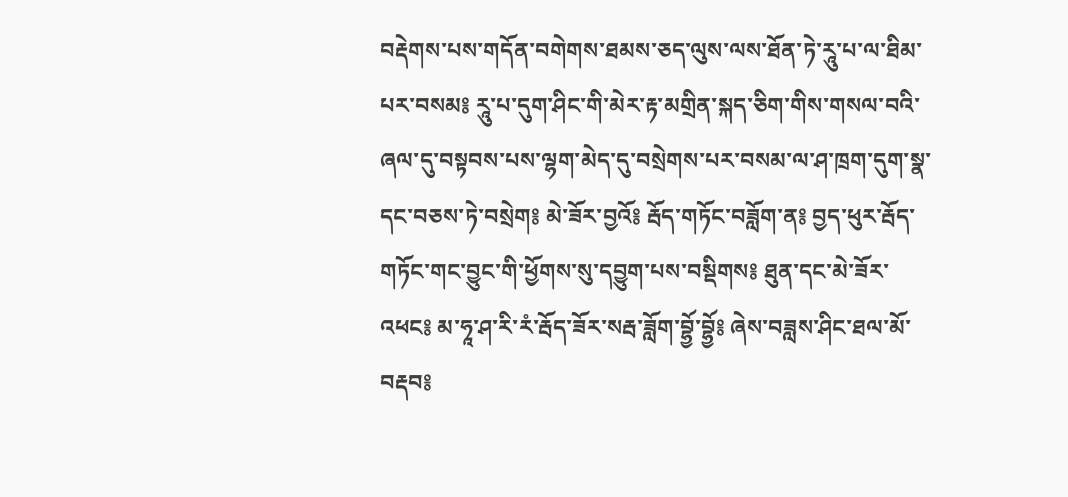བརྡེགས་པས་གདོན་བགེགས་ཐམས་ཅད་ལུས་ལས་ཐོན་ཏེ་རཱུ་པ་ལ་ཐིམ་པར་བསམ༔ རཱུ་པ་དུག་ཤིང་གི་མེར་རྟ་མགྲིན་སྐད་ཅིག་གིས་གསལ་བའི་ཞལ་དུ་བསྟབས་པས་ལྷག་མེད་དུ་བསྲེགས་པར་བསམ་ལ་ཤ་ཁྲག་དུག་སྣ་དང་བཅས་ཏེ་བསྲེག༔ མེ་ཟོར་བྱའོ༔ རྦོད་གཏོང་བཟློག་ན༔ བྱད་ཕུར་རྦོད་གཏོང་གང་བྱུང་གི་ཕྱོགས་སུ་དབྱུག་པས་བསྡིགས༔ ཐུན་དང་མེ་ཟོར་འཕང༔ མ་ཧཱ་ཤ་རི་རཾ་རྦོད་ཟོར་སརྦ་ཟློག་བྷྱོ་བྷྱོ༔ ཞེས་བཟླས་ཤིང་ཐལ་མོ་བརྡབ༔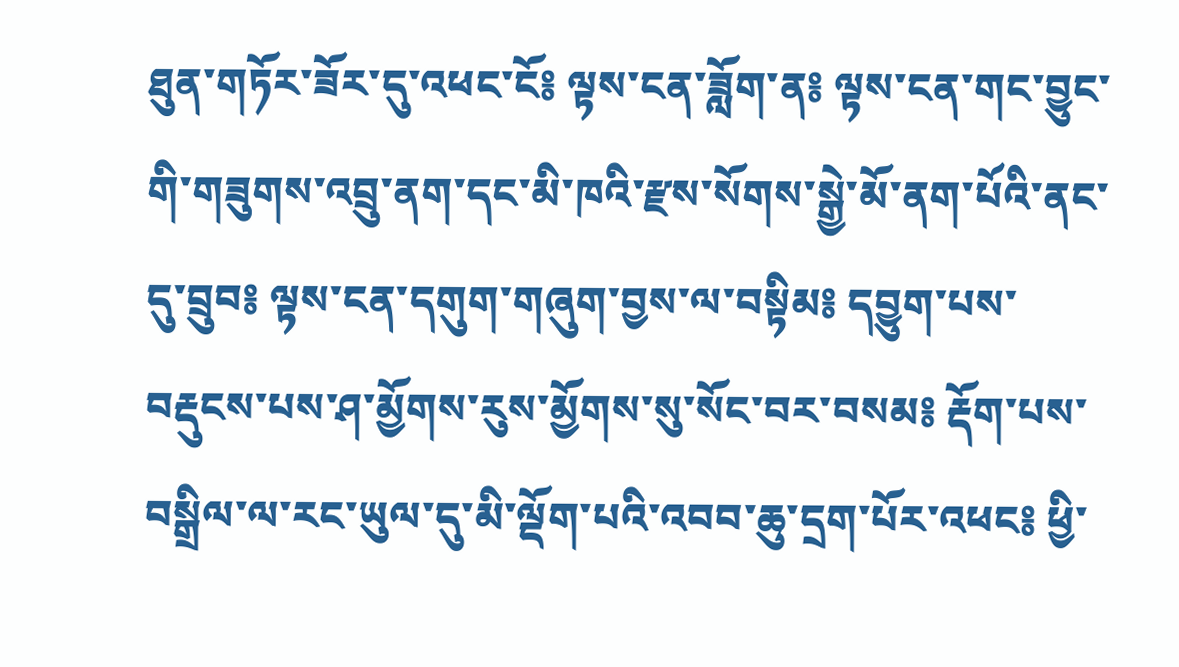ཐུན་གཏོར་ཟོར་དུ་འཕང་ངོ༔ ལྟས་ངན་ཟློག་ན༔ ལྟས་ངན་གང་བྱུང་གི་གཟུགས་འབྲུ་ནག་དང་མི་ཁའི་རྫས་སོགས་སྒྱེ་མོ་ནག་པོའི་ནང་དུ་བྲུབ༔ ལྟས་ངན་དགུག་གཞུག་བྱས་ལ་བསྟིམ༔ དབྱུག་པས་བརྡུངས་པས་ཤ་མྱོགས་རུས་མྱོགས་སུ་སོང་བར་བསམ༔ རྡོག་པས་བསྒྲིལ་ལ་རང་ཡུལ་དུ་མི་ལྡོག་པའི་འབབ་ཆུ་དྲག་པོར་འཕང༔ ཕྱི་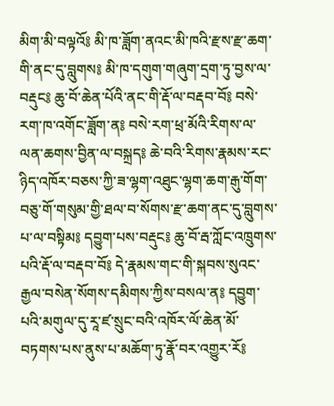མིག་མི་བལྟའོ༔ མི་ཁ་ཟློག་ནའང་མི་ཁའི་རྫས་རྫ་ཆག་གི་ནང་དུ་བླུགས༔ མི་ཁ་དགུག་གཞུག་དྲག་ཏུ་བྱས་ལ་བརྡུང༔ ཆུ་བོ་ཆེན་པོའི་ནང་གི་རྡོ་ལ་བརྡབ་བོ༔ བསེ་རག་ཁ་འགོང་ཟློག་ན༔ བསེ་རག་ཕྲ་མོའི་རིགས་ལ་ལན་ཆགས་བྱིན་ལ་བསྐྲད༔ ཆེ་བའི་རིགས་རྣམས་རང་ཉིད་འཁོར་བཅས་ཀྱི་ཟ་ལྷག་འཐུང་ལྷག་ཆག་རྒུ་གོག་བཅུ་གོ་གསུམ་གྱི་ཐལ་བ་སོགས་རྫ་ཆག་ནང་དུ་བླུགས་པ་ལ་བསྟིམ༔ དབྱུག་པས་བརྡུང༔ ཆུ་བོ་རྦ་ཀློང་འཁྲུགས་པའི་རྡོ་ལ་བརྡབ་བོ༔ དེ་རྣམས་གང་གི་སྐབས་སུའང་རྒྱལ་བསེན་སོགས་དམིགས་ཀྱིས་བསལ་ན༔ དབྱུག་པའི་མགུལ་དུ་རཱ་ཛ་སྲུང་བའི་འཁོར་ལོ་ཆེན་མོ་བཏགས་པས་ནུས་པ་མཆོག་ཏུ་རྣོ་བར་འགྱུར་རོ༔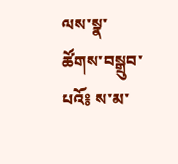ལས་སྣ་ཚོགས་བསྒྲུབ་པའོ༔ ས་མ་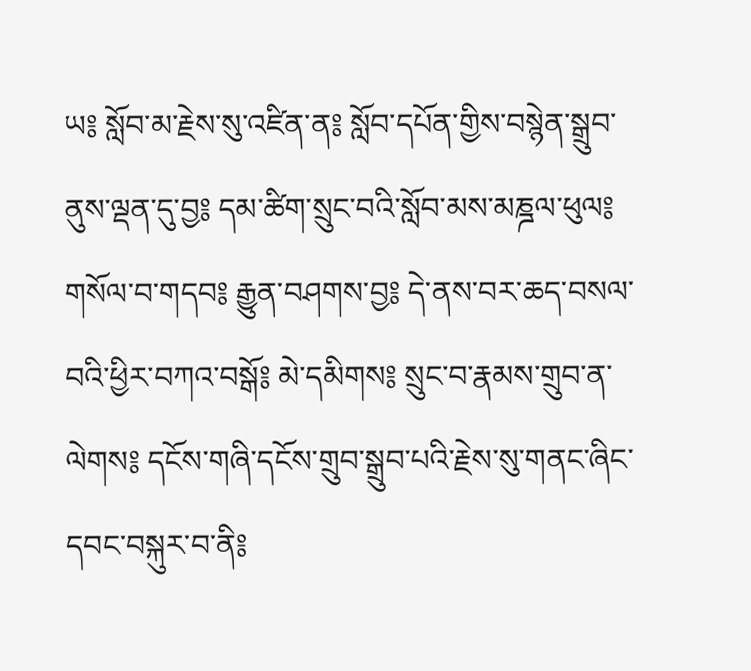ཡ༔ སློབ་མ་རྗེས་སུ་འཛིན་ན༔ སློབ་དཔོན་གྱིས་བསྙེན་སྒྲུབ་ནུས་ལྡན་དུ་བྱ༔ དམ་ཚིག་སྲུང་བའི་སློབ་མས་མཎྜལ་ཕུལ༔ གསོལ་བ་གདབ༔ རྒྱུན་བཤགས་བྱ༔ དེ་ནས་བར་ཆད་བསལ་བའི་ཕྱིར་བཀའ་བསྒོ༔ མེ་དམིགས༔ སྲུང་བ་རྣམས་གྲུབ་ན་ལེགས༔ དངོས་གཞི་དངོས་གྲུབ་སྒྲུབ་པའི་རྗེས་སུ་གནང་ཞིང་དབང་བསྐུར་བ་ནི༔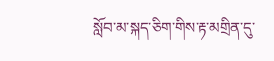སློབ་མ་སྐད་ཅིག་གིས་རྟ་མགྲིན་དུ་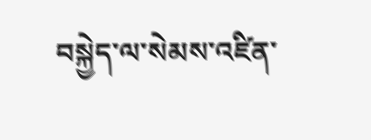བསྐྱེད་ལ་སེམས་འཛིན་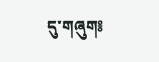དུ་གཞུག༔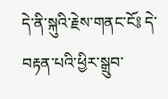དེ་ནི་སྐུའི་རྗེས་གནང་ངོ༔ དེ་བརྟན་པའི་ཕྱིར་སྒྲུབ་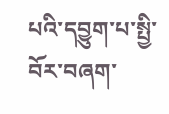པའི་དབྱུག་པ་སྤྱི་བོར་བཞག་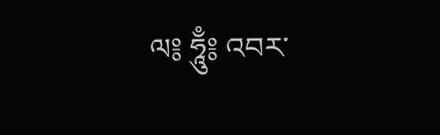ལ༔ ཧཱུྃ༔ འབར་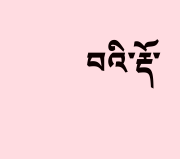བའི་རྡོ་